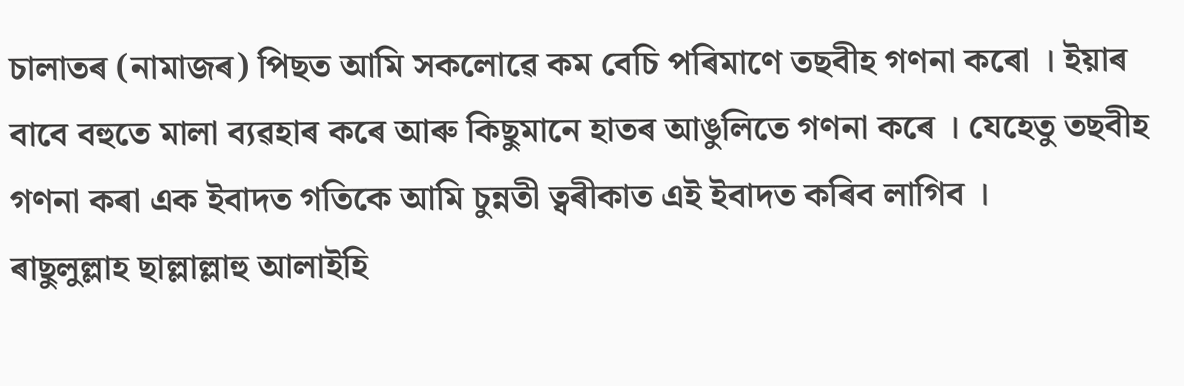চালাতৰ (নামাজৰ) পিছত আমি সকলোৱে কম বেচি পৰিমাণে তছবীহ গণনা কৰো । ইয়াৰ বাবে বহুতে মালা ব্যৱহাৰ কৰে আৰু কিছুমানে হাতৰ আঙুলিতে গণনা কৰে । যেহেতু তছবীহ গণনা কৰা এক ইবাদত গতিকে আমি চুন্নতী ত্বৰীকাত এই ইবাদত কৰিব লাগিব ।
ৰাছুলুল্লাহ ছাল্লাল্লাহু আলাইহি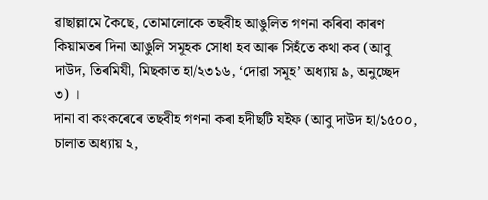ৱাছাল্লামে কৈছে, তোমালোকে তছবীহ আঙুলিত গণনা কৰিবা কাৰণ কিয়ামতৰ দিনা আঙুলি সমূহক সোধা হব আৰু সিহঁতে কথা কব (আবু দাউদ, তিৰমিযী, মিছকাত হা/২৩১৬, ‘দোৱা সমূহ’ অধ্যায় ৯, অনুচ্ছেদ ৩) ।
দানা বা কংকৰেৰে তছবীহ গণনা কৰা হদীছটি যইফ (আবু দাউদ হা/১৫০০, চালাত অধ্যায় ২,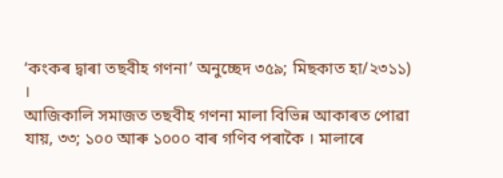‘কংকৰ দ্বাৰা তছবীহ গণনা’ অনুচ্ছেদ ৩৫৯; মিছকাত হা/২৩১১) ।
আজিকালি সমাজত তছবীহ গণনা মালা বিভিন্ন আকাৰত পোৱা যায়, ৩৩; ১০০ আৰু ১০০০ বাৰ গণিব পৰাকৈ । মালাৰে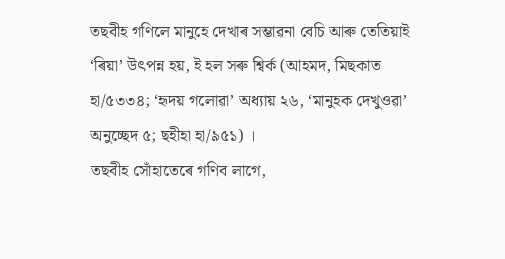তছবীহ গণিলে মানুহে দেখাৰ সম্ভাৱনা বেচি আৰু তেতিয়াই ‘ৰিয়া’ উৎপন্ন হয়, ই হল সৰু শ্বিৰ্ক (আহমদ, মিছকাত হা/৫৩৩৪; ‘হৃদয় গলোৱা’ অধ্যায় ২৬, ‘মানুহক দেখুওৱা’ অনুচ্ছেদ ৫; ছহীহা হা/৯৫১) ।
তছবীহ সোঁহাতেৰে গণিব লাগে,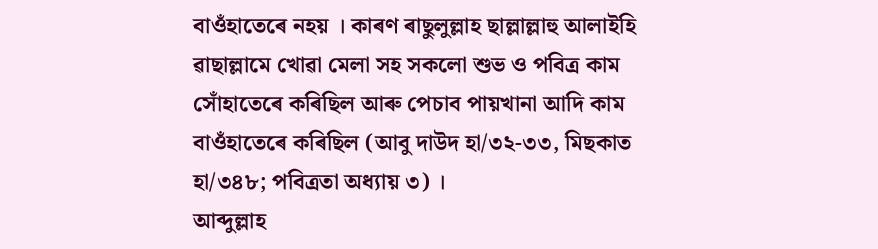বাওঁহাতেৰে নহয় । কাৰণ ৰাছুলুল্লাহ ছাল্লাল্লাহু আলাইহি ৱাছাল্লামে খোৱা মেলা সহ সকলো শুভ ও পবিত্র কাম সোঁহাতেৰে কৰিছিল আৰু পেচাব পায়খানা আদি কাম বাওঁহাতেৰে কৰিছিল (আবু দাউদ হা/৩২-৩৩, মিছকাত হা/৩৪৮; পবিত্রতা অধ্যায় ৩) ।
আব্দুল্লাহ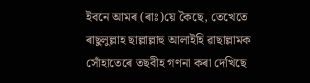ইবনে আমৰ (ৰাঃ)য়ে কৈছে, তেখেতে ৰাছুলুল্লাহ ছাল্লাল্লাহু আলাইহি ৱাছাল্লামক সোঁহাতেৰে তছবীহ গণনা কৰা দেখিছে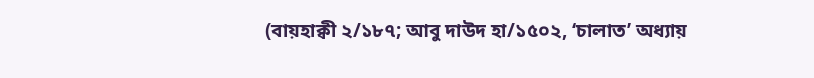(বায়হাক্বী ২/১৮৭; আবু দাউদ হা/১৫০২, ‘চালাত’ অধ্যায়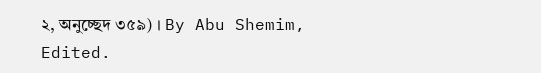২, অনুচ্ছেদ ৩৫৯) । By Abu Shemim, Edited.